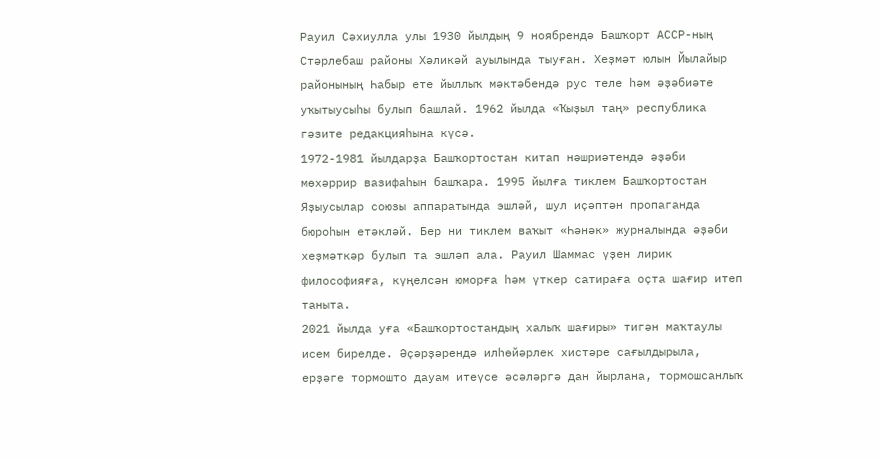Рауил Сәхиулла улы 1930 йылдың 9 ноябрендә Башҡорт АССР-ның Стәрлебаш районы Хәликәй ауылында тыуған. Хеҙмәт юлын Йылайыр районының Һабыр ете йыллыҡ мәктәбендә рус теле һәм әҙәбиәте уҡытыусыһы булып башлай. 1962 йылда «Ҡыҙыл таң» республика гәзите редакцияһына күсә.
1972-1981 йылдарҙа Башҡортостан китап нәшриәтендә әҙәби мөхәррир вазифаһын башҡара. 1995 йылға тиклем Башҡортостан Яҙыусылар союзы аппаратында эшләй, шул иҫәптән пропаганда бюроһын етәкләй. Бер ни тиклем ваҡыт «Һәнәк» журналында әҙәби хеҙмәткәр булып та эшләп ала. Рауил Шаммас үҙен лирик философияға, күңелсән юморға һәм үткер сатираға оҫта шағир итеп таныта.
2021 йылда уға «Башҡортостандың халыҡ шағиры» тигән маҡтаулы исем бирелде. Әҫәрҙәрендә илһөйәрлек хистәре сағылдырыла, ерҙәге тормошто дауам итеүсе әсәләргә дан йырлана, тормошсанлыҡ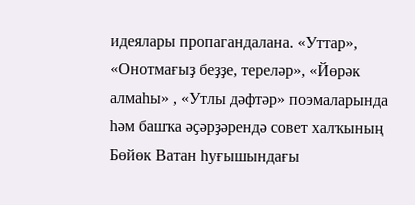идеялары пропагандалана. «Уттар», «Онотмағыҙ беҙҙе, тереләр», «Йөрәк алмаһы» , «Утлы дәфтәр» поэмаларында һәм башҡа әҫәрҙәрендә совет халҡының Бөйөк Ватан һуғышындағы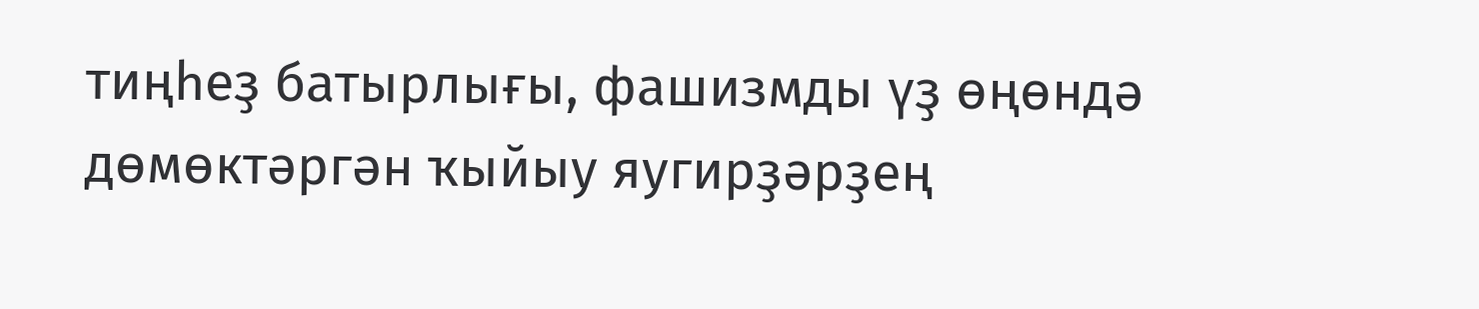тиңһеҙ батырлығы, фашизмды үҙ өңөндә дөмөктәргән ҡыйыу яугирҙәрҙең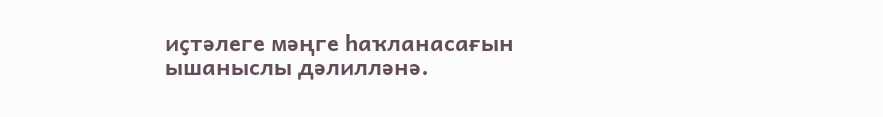иҫтәлеге мәңге һаҡланасағын ышаныслы дәлилләнә.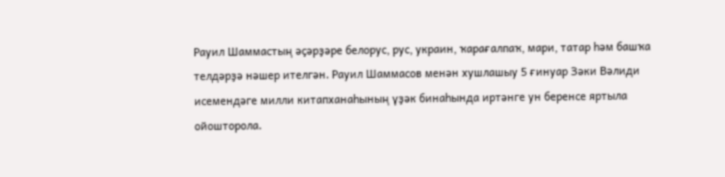Рауил Шаммастың әҫәрҙәре белорус, рус, украин, ҡарағалпаҡ, мари, татар һәм башҡа телдәрҙә нәшер ителгән. Рауил Шаммасов менән хушлашыу 5 ғинуар Зәки Вәлиди исемендәге милли китапханаһының үҙәк бинаһында иртәнге ун беренсе яртыла ойошторола.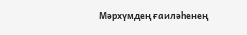Мәрхүмдең ғаиләһенең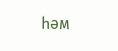һәм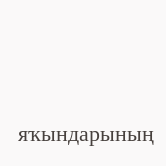яҡындарының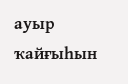ауыр ҡайғыһын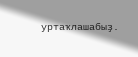уртаҡлашабыҙ.